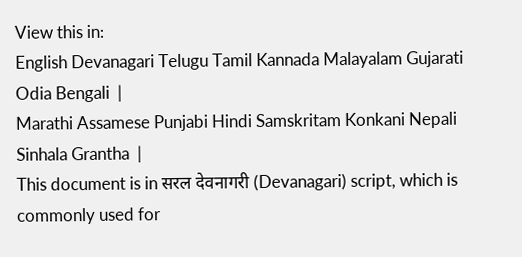View this in:
English Devanagari Telugu Tamil Kannada Malayalam Gujarati Odia Bengali  |
Marathi Assamese Punjabi Hindi Samskritam Konkani Nepali Sinhala Grantha  |
This document is in सरल देवनागरी (Devanagari) script, which is commonly used for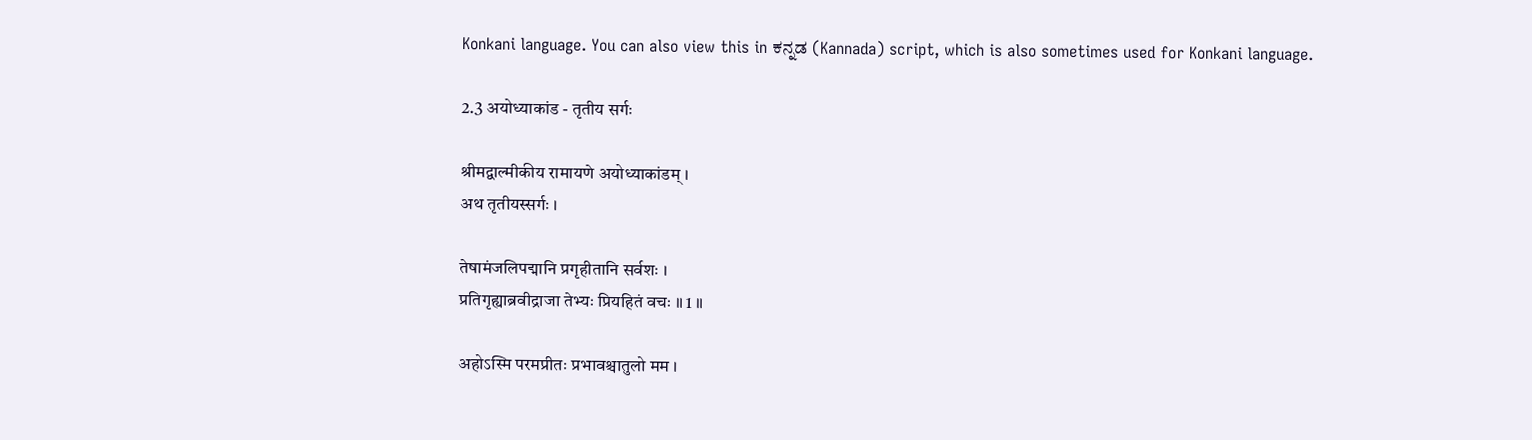Konkani language. You can also view this in ಕನ್ನಡ (Kannada) script, which is also sometimes used for Konkani language.

2.3 अयोध्याकांड - तृतीय सर्गः

श्रीमद्वाल्मीकीय रामायणे अयोध्याकांडम् ।
अथ तृतीयस्सर्गः ।

तेषामंजलिपद्मानि प्रगृहीतानि सर्वशः ।
प्रतिगृह्याब्रवीद्राजा तेभ्यः प्रियहितं वचः ॥ 1 ॥

अहोऽस्मि परमप्रीतः प्रभावश्चातुलो मम ।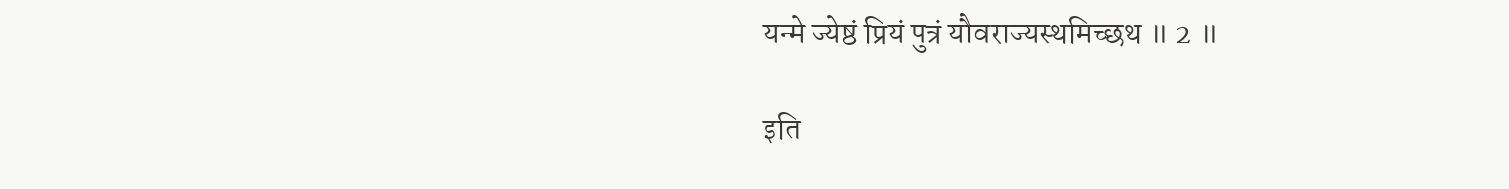यन्मे ज्येष्ठं प्रियं पुत्रं यौवराज्यस्थमिच्छथ ॥ 2 ॥

इति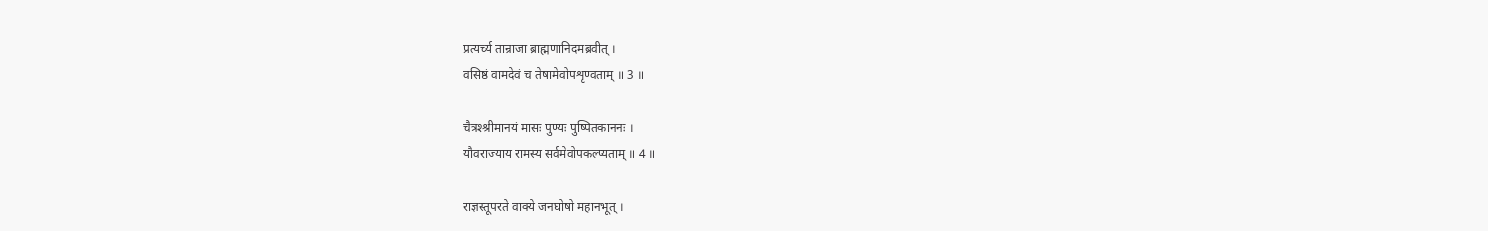प्रत्यर्च्य तान्राजा ब्राह्मणानिदमब्रवीत् ।
वसिष्ठं वामदेवं च तेषामेवोपशृण्वताम् ॥ 3 ॥

चैत्रश्श्रीमानयं मासः पुण्यः पुष्पितकाननः ।
यौवराज्याय रामस्य सर्वमेवोपकल्प्यताम् ॥ 4 ॥

राज्ञस्तूपरते वाक्ये जनघोषो महानभूत् ।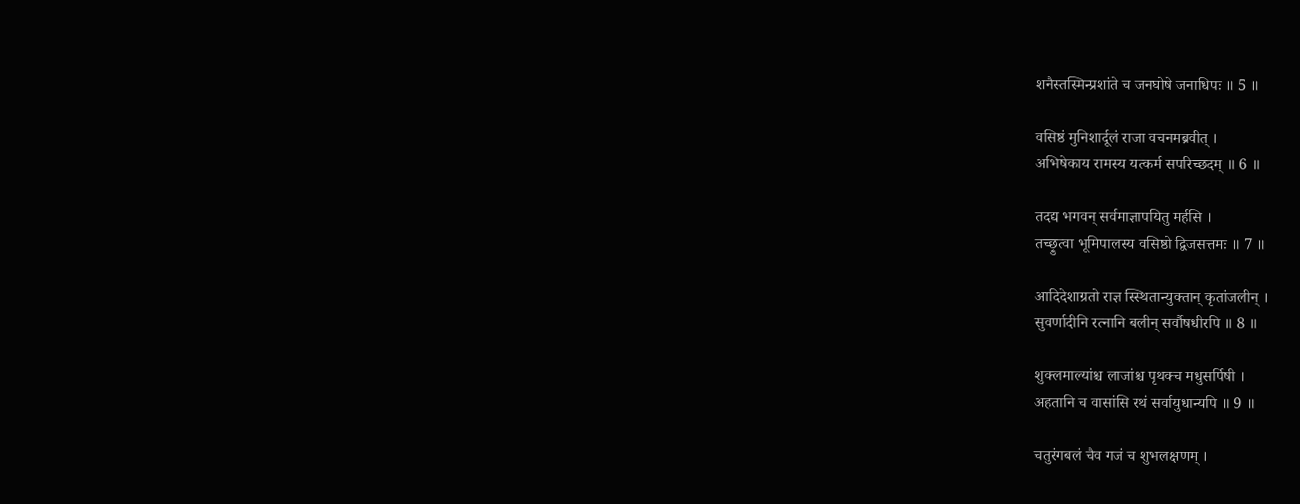शनैस्तस्मिन्प्रशांते च जनघोषे जनाधिपः ॥ 5 ॥

वसिष्ठं मुनिशार्दूलं राजा वचनमब्रवीत् ।
अभिषेकाय रामस्य यत्कर्म सपरिच्छदम् ॥ 6 ॥

तदद्य भगवन् सर्वमाज्ञापयितु मर्हसि ।
तच्छ्रुत्वा भूमिपालस्य वसिष्ठो द्विजसत्तमः ॥ 7 ॥

आदिदेशाग्रतो राज्ञ स्स्थितान्युक्तान् कृतांजलीन् ।
सुवर्णादीनि रत्नानि बलीन् सर्वौषधीरपि ॥ 8 ॥

शुक्लमाल्यांश्च लाजांश्च पृथक्च मधुसर्पिषी ।
अहतानि च वासांसि रथं सर्वायुधान्यपि ॥ 9 ॥

चतुरंगबलं चैव गजं च शुभलक्षणम् ।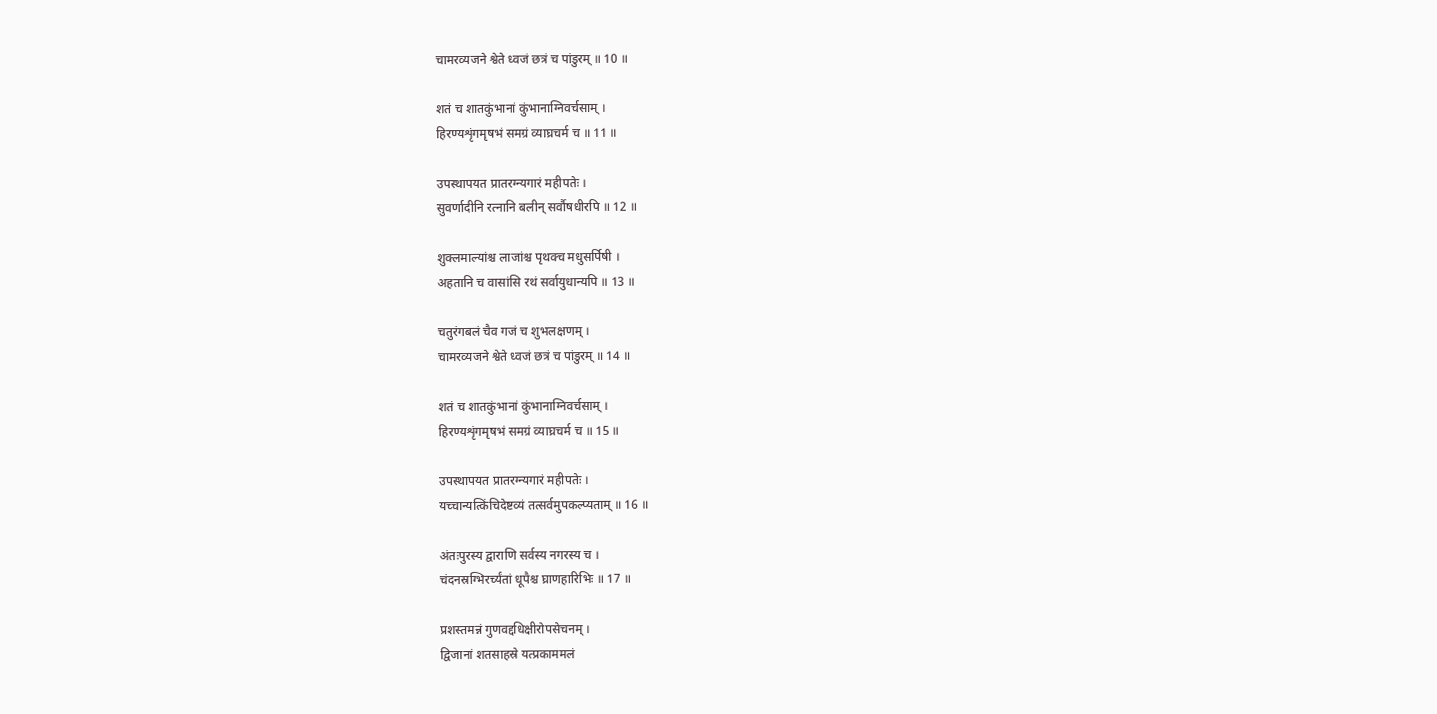चामरव्यजने श्वेते ध्वजं छत्रं च पांडुरम् ॥ 10 ॥

शतं च शातकुंभानां कुंभानाग्निवर्चसाम् ।
हिरण्यशृंगमृषभं समग्रं व्याघ्रचर्म च ॥ 11 ॥

उपस्थापयत प्रातरग्न्यगारं महीपतेः ।
सुवर्णादीनि रत्नानि बलीन् सर्वौषधीरपि ॥ 12 ॥

शुक्लमाल्यांश्च लाजांश्च पृथक्च मधुसर्पिषी ।
अहतानि च वासांसि रथं सर्वायुधान्यपि ॥ 13 ॥

चतुरंगबलं चैव गजं च शुभलक्षणम् ।
चामरव्यजने श्वेते ध्वजं छत्रं च पांडुरम् ॥ 14 ॥

शतं च शातकुंभानां कुंभानाग्निवर्चसाम् ।
हिरण्यशृंगमृषभं समग्रं व्याघ्रचर्म च ॥ 15 ॥

उपस्थापयत प्रातरग्न्यगारं महीपतेः ।
यच्चान्यत्किंचिदेष्टव्यं तत्सर्वमुपकल्प्यताम् ॥ 16 ॥

अंतःपुरस्य द्वाराणि सर्वस्य नगरस्य च ।
चंदनस्रग्भिरर्च्यंतां धूपैश्च घ्राणहारिभिः ॥ 17 ॥

प्रशस्तमन्नं गुणवद्दधिक्षीरोपसेचनम् ।
द्विजानां शतसाहस्रे यत्प्रकाममलं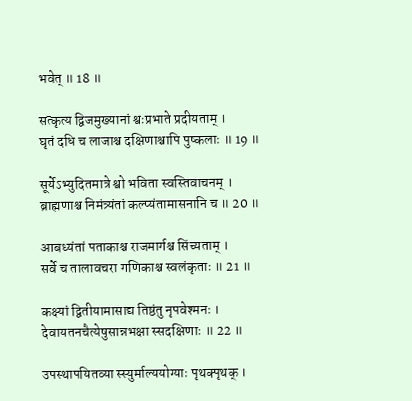भवेत् ॥ 18 ॥

सत्कृत्य द्विजमुख्यानां श्वःप्रभाते प्रदीयताम् ।
घृतं दधि च लाजाश्च दक्षिणाश्चापि पुष्कलाः ॥ 19 ॥

सूर्येऽभ्युदितमात्रे श्वो भविता स्वस्तिवाचनम् ।
ब्राह्मणाश्च निमंत्र्यंतां कल्प्यंतामासनानि च ॥ 20 ॥

आबध्यंतां पताकाश्च राजमार्गश्च सिंच्यताम् ।
सर्वे च तालावचरा गणिकाश्च स्वलंकृताः ॥ 21 ॥

कक्ष्यां द्वितीयामासाद्य तिष्ठंतु नृपवेश्मनः ।
देवायतनचैत्येषुसान्नभक्षा स्सदक्षिणाः ॥ 22 ॥

उपस्थापयितव्या स्स्युर्माल्ययोग्याः पृथक्पृथक् ।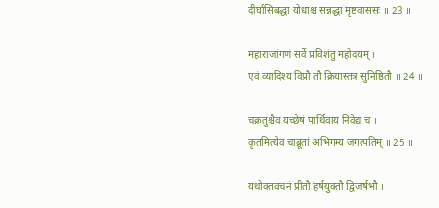दीर्घासिबद्धा योधाश्च सन्नद्धा मृष्टवाससः ॥ 23 ॥

महाराजांगणं सर्वे प्रविशंतु महोदयम् ।
एवं व्यादिश्य विप्रौ तौ क्रियास्तत्र सुनिष्ठितौ ॥ 24 ॥

चक्रतुश्चैव यच्छेषं पार्थिवाय निवेद्य च ।
कृतमित्येव चाब्रूतां अभिगम्य जगत्पतिम् ॥ 25 ॥

यथोक्तवचनं प्रीतौ हर्षयुक्तौ द्विजर्षभौ ।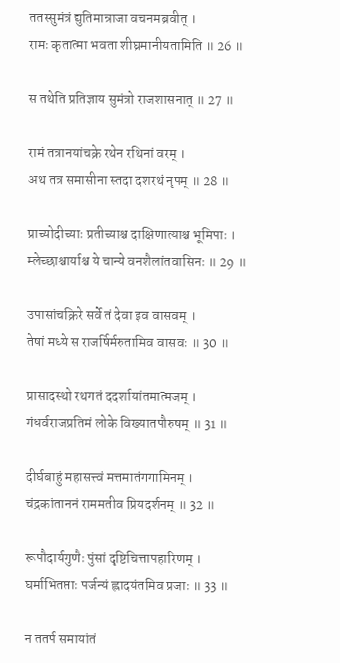ततस्सुमंत्रं द्युतिमान्राजा वचनमब्रवीत् ।
रामः कृतात्मा भवता शीघ्रमानीयतामिति ॥ 26 ॥

स तथेति प्रतिज्ञाय सुमंत्रो राजशासनात् ॥ 27 ॥

रामं तत्रानयांचक्रे रथेन रथिनां वरम् ।
अथ तत्र समासीना स्तदा दशरथं नृपम् ॥ 28 ॥

प्राच्योदीच्याः प्रतीच्याश्च दाक्षिणात्याश्च भूमिपाः ।
म्लेच्छाश्चार्याश्च ये चान्ये वनशैलांतवासिनः ॥ 29 ॥

उपासांचक्रिरे सर्वे तं देवा इव वासवम् ।
तेषां मध्ये स राजर्षिर्मरुतामिव वासवः ॥ 30 ॥

प्रासादस्थो रथगतं ददर्शायांतमात्मजम् ।
गंधर्वराजप्रतिमं लोके विख्यातपौरुषम् ॥ 31 ॥

दीर्घबाहुं महासत्त्वं मत्तमातंगगामिनम् ।
चंद्रकांताननं राममतीव प्रियदर्शनम् ॥ 32 ॥

रूपौदार्यगुणैः पुंसां दृष्टिचित्तापहारिणम् ।
घर्माभितप्ताः पर्जन्यं ह्लादयंतमिव प्रजाः ॥ 33 ॥

न ततर्प समायांतं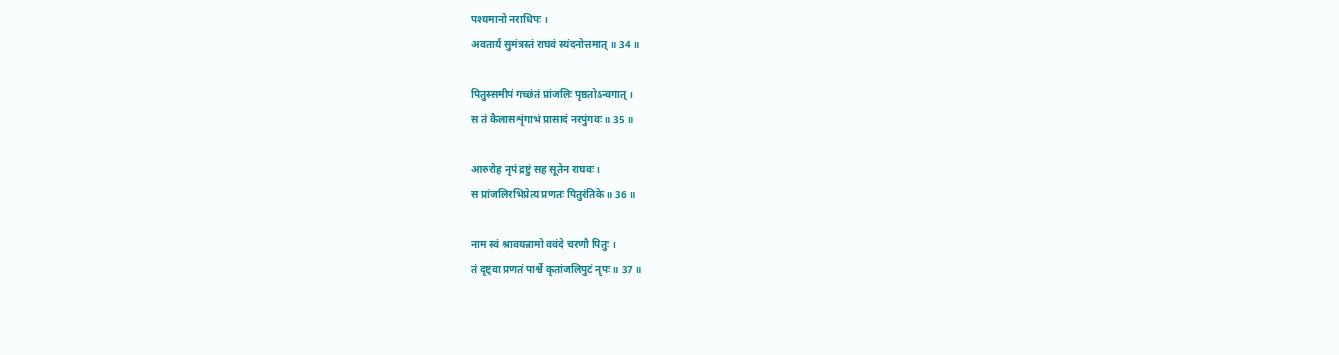पश्यमानो नराधिपः ।
अवतार्य सुमंत्रस्तं राघवं स्यंदनोत्तमात् ॥ 34 ॥

पितुस्समीपं गच्छंतं प्रांजलिः पृष्ठतोऽन्वगात् ।
स तं कैलासशृंगाभं प्रासादं नरपुंगवः ॥ 35 ॥

आरुरोह नृपं द्रष्टुं सह सूतेन राघवः ।
स प्रांजलिरभिप्रेत्य प्रणतः पितुरंतिके ॥ 36 ॥

नाम स्वं श्रावयन्रामो ववंदे चरणौ पितुः ।
तं दृष्ट्वा प्रणतं पार्श्वे कृतांजलिपुटं नृपः ॥ 37 ॥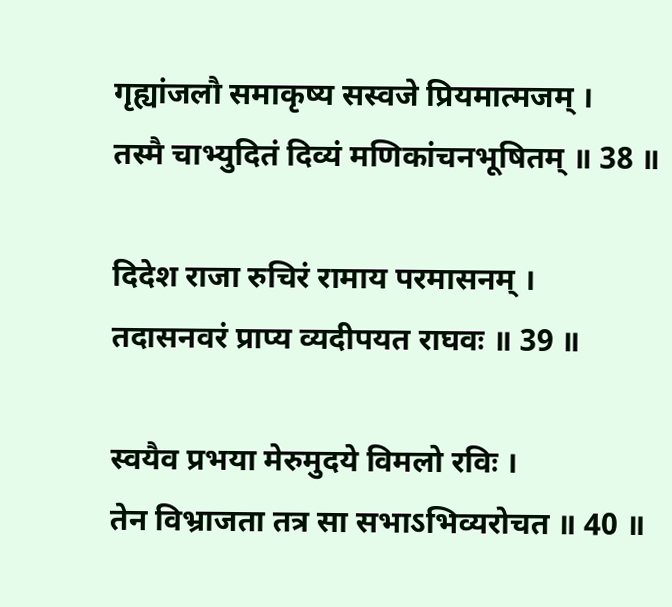गृह्यांजलौ समाकृष्य सस्वजे प्रियमात्मजम् ।
तस्मै चाभ्युदितं दिव्यं मणिकांचनभूषितम् ॥ 38 ॥

दिदेश राजा रुचिरं रामाय परमासनम् ।
तदासनवरं प्राप्य व्यदीपयत राघवः ॥ 39 ॥

स्वयैव प्रभया मेरुमुदये विमलो रविः ।
तेन विभ्राजता तत्र सा सभाऽभिव्यरोचत ॥ 40 ॥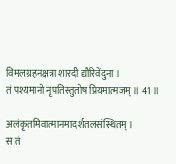विमलग्रहनक्षत्रा शारदी द्यौरिवेंदुना ।
तं पश्यमानो नृपतिस्तुतोष प्रियमात्मजम् ॥ 41 ॥

अलंकृतमिवात्मानमादर्शतलसंस्थितम् ।
स तं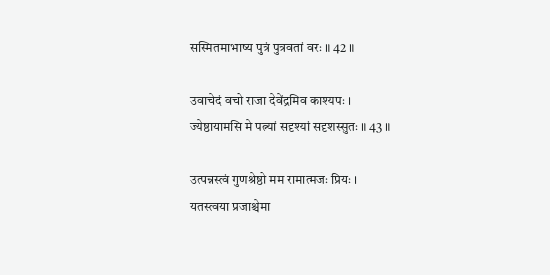सस्मितमाभाष्य पुत्रं पुत्रवतां वरः ॥ 42 ॥

उवाचेदं वचो राजा देवेंद्रमिव काश्यपः ।
ज्येष्ठायामसि मे पत्न्यां सदृश्यां सदृशस्सुतः ॥ 43 ॥

उत्पन्नस्त्वं गुणश्रेष्ठो मम रामात्मजः प्रियः ।
यतस्त्वया प्रजाश्चेमा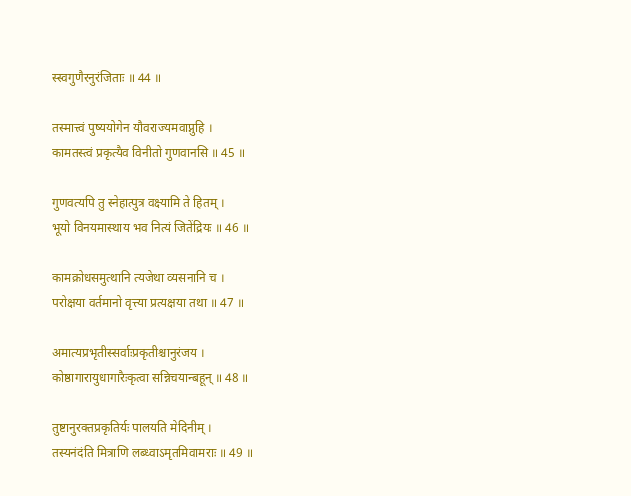स्स्वगुणैरनुरंजिताः ॥ 44 ॥

तस्मात्त्वं पुष्ययोगेन यौवराज्यमवाप्नुहि ।
कामतस्त्वं प्रकृत्यैव विनीतो गुणवानसि ॥ 45 ॥

गुणवत्यपि तु स्नेहात्पुत्र वक्ष्यामि ते हितम् ।
भूयो विनयमास्थाय भव नित्यं जितेंद्रियः ॥ 46 ॥

कामक्रोधसमुत्थानि त्यजेथा व्यसनानि च ।
परोक्षया वर्तमानो वृत्त्या प्रत्यक्षया तथा ॥ 47 ॥

अमात्यप्रभृतीस्सर्वाःप्रकृतीश्चानुरंजय ।
कोष्ठागारायुधागारैःकृत्वा सन्निचयान्बहून् ॥ 48 ॥

तुष्टानुरक्तप्रकृतिर्यः पालयति मेदिनीम् ।
तस्यनंदंति मित्राणि लब्ध्वाऽमृतमिवामराः ॥ 49 ॥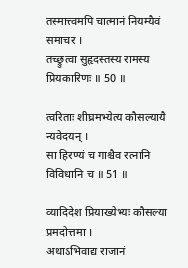तस्मात्त्वमपि चात्मानं नियम्यैवं समाचर ।
तच्छ्रुत्वा सुहृदस्तस्य रामस्य प्रियकारिणः ॥ 50 ॥

त्वरिताः शीघ्रमभ्येत्य कौसल्यायै न्यवेदयन् ।
सा हिरण्यं च गाश्चैव रत्नानि विविधानि च ॥ 51 ॥

व्यादिदेश प्रियाख्येभ्यः कौसल्या प्रमदोत्तमा ।
अथाऽभिवाद्य राजानं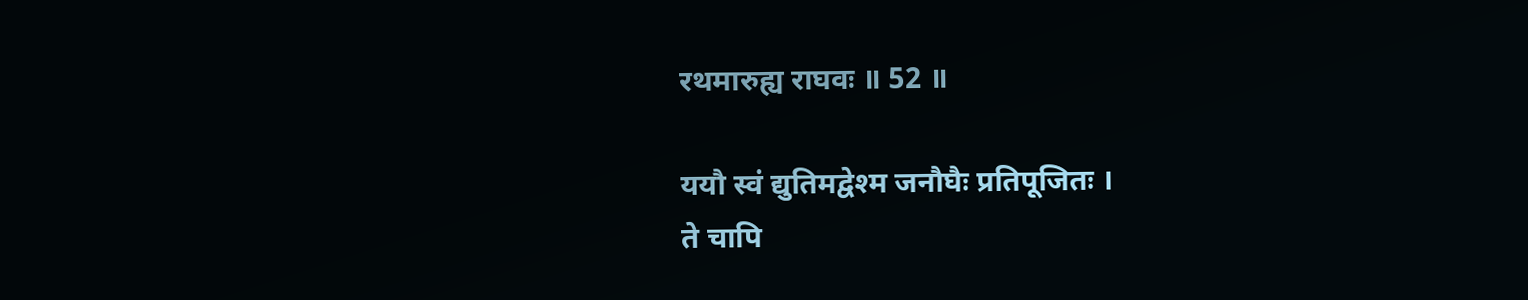रथमारुह्य राघवः ॥ 52 ॥

ययौ स्वं द्युतिमद्वेश्म जनौघैः प्रतिपूजितः ।
ते चापि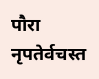पौरा नृपतेर्वचस्त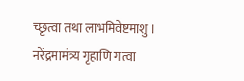च्छृत्वा तथा लाभमिवेष्टमाशु ।
नरेंद्रमामंत्र्य गृहाणि गत्वा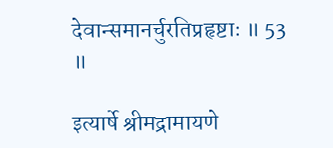देवान्समानर्चुरतिप्रहृष्टाः ॥ 53 ॥

इत्यार्षे श्रीमद्रामायणे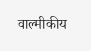वाल्मीकीय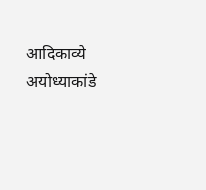आदिकाव्ये अयोध्याकांडे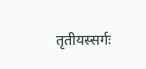तृतीयस्सर्गः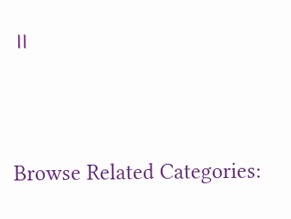॥




Browse Related Categories: